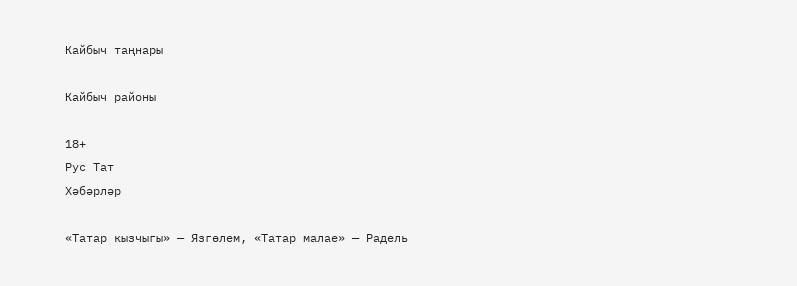Кайбыч таңнары

Кайбыч районы

18+
Рус Тат
Хәбәрләр

«Татар кызчыгы» — Язгөлем, «Татар малае» — Радель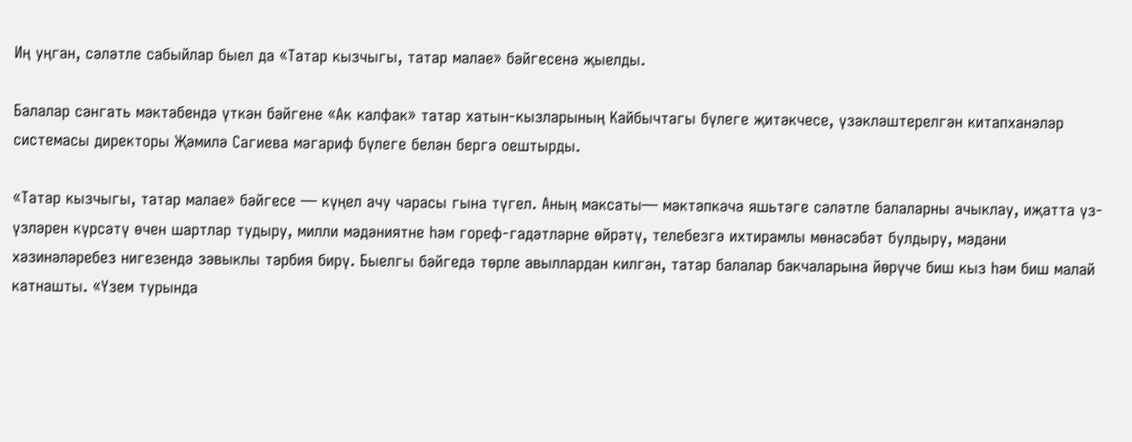Иң уңган, сәләтле сабыйлар быел да «Татар кызчыгы, татар малае» бәйгесенә җыелды.

Балалар сәнгать мәктәбендә үткән бәйгене «Ак калфак» татар хатын-кызларының Кайбычтагы бүлеге җитәкчесе, үзәкләштерелгән китапханәләр системасы директоры Җәмилә Сагиева мәгариф бүлеге белән бергә оештырды.

«Татар кызчыгы, татар малае» бәйгесе — күңел ачу чарасы гына түгел. Аның максаты— мәктәпкәчә яшьтәге сәләтле балаларны ачыклау, иҗатта үз-үзләрен күрсәтү өчен шартлар тудыру, милли мәдәниятне һәм гореф-гадәтләрне өйрәтү, телебезгә ихтирамлы мөнәсәбәт булдыру, мәдәни хәзинәләребез нигезендә зәвыклы тәрбия бирү. Быелгы бәйгедә төрле авыллардан килгән, татар балалар бакчаларына йөрүче биш кыз һәм биш малай катнашты. «Үзем турында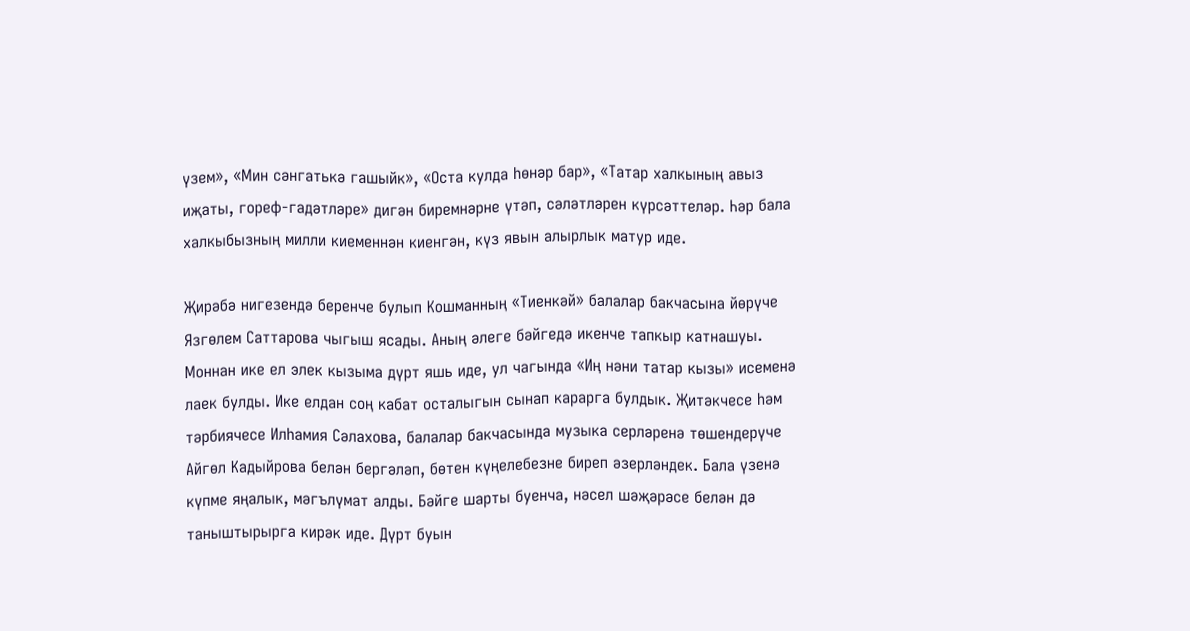үзем», «Мин сәнгатькә гашыйк», «Оста кулда һөнәр бар», «Татар халкының авыз иҗаты, гореф-гадәтләре» дигән биремнәрне үтәп, сәләтләрен күрсәттеләр. Һәр бала халкыбызның милли киеменнән киенгән, күз явын алырлык матур иде.

Җирәбә нигезендә беренче булып Кошманның «Тиенкәй» балалар бакчасына йөрүче Язгөлем Саттарова чыгыш ясады. Аның әлеге бәйгедә икенче тапкыр катнашуы. Моннан ике ел элек кызыма дүрт яшь иде, ул чагында «Иң нәни татар кызы» исеменә лаек булды. Ике елдан соң кабат осталыгын сынап карарга булдык. Җитәкчесе һәм тәрбиячесе Илһамия Сәлахова, балалар бакчасында музыка серләренә төшендерүче Айгөл Кадыйрова белән бергәләп, бөтен күңелебезне биреп әзерләндек. Бала үзенә күпме яңалык, мәгълүмат алды. Бәйге шарты буенча, нәсел шәҗәрәсе белән дә таныштырырга кирәк иде. Дүрт буын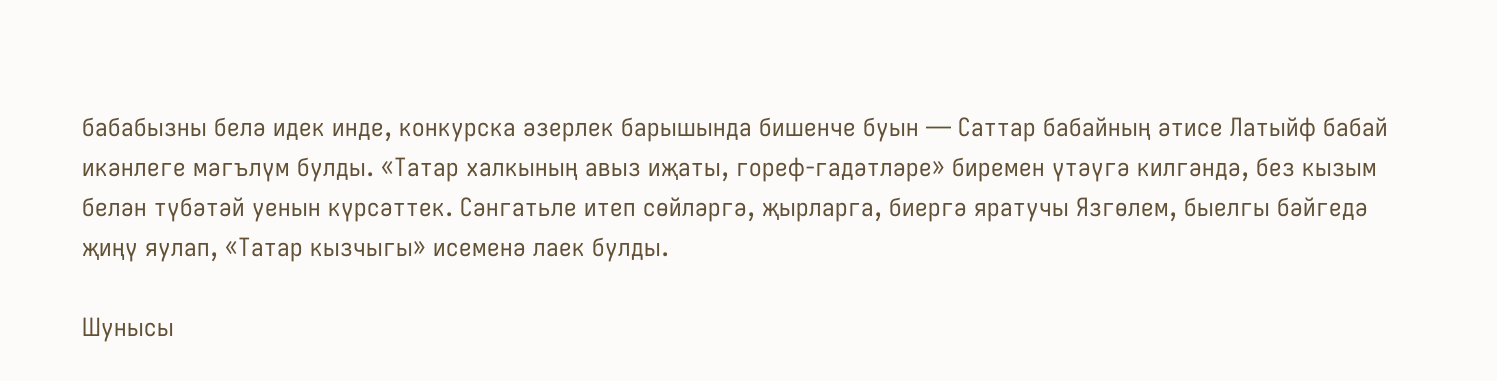бабабызны белә идек инде, конкурска әзерлек барышында бишенче буын — Саттар бабайның әтисе Латыйф бабай икәнлеге мәгълүм булды. «Татар халкының авыз иҗаты, гореф-гадәтләре» биремен үтәүгә килгәндә, без кызым белән түбәтәй уенын күрсәттек. Сәнгатьле итеп сөйләргә, җырларга, биергә яратучы Язгөлем, быелгы бәйгедә җиңү яулап, «Татар кызчыгы» исеменә лаек булды.

Шунысы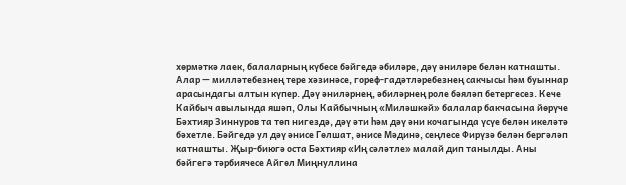хөрмәткә лаек, балаларның күбесе бәйгедә әбиләре, дәү әниләре белән катнашты. Алар — милләтебезнең тере хәзинәсе, гореф-гадәтләребезнең сакчысы һәм буыннар арасындагы алтын күпер. Дәү әниләрнең, әбиләрнең роле бәяләп бетергесез. Кече Кайбыч авылында яшәп, Олы Кайбычның «Миләшкәй» балалар бакчасына йөрүче Бәхтияр Зиннуров та төп нигездә, дәү әти һәм дәү әни кочагында үсүе белән икеләтә бәхетле. Бәйгедә ул дәү әнисе Гөлшат, әнисе Мәдинә, сеңлесе Фирүзә белән бергәләп катнашты. Җыр-биюгә оста Бәхтияр «Иң сәләтле» малай дип танылды. Аны бәйгегә тәрбиячесе Айгөл Миңнуллина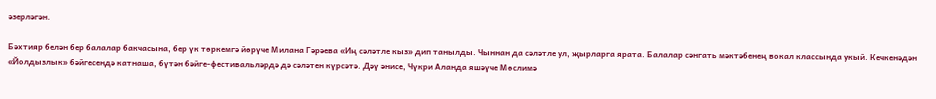әзерләгән.

Бәхтияр белән бер балалар бакчасына, бер үк төркемгә йөрүче Милана Гәрәева «Иң сәләтле кыз» дип танылды. Чыннан да сәләтле ул, җырларга ярата. Балалар сәнгать мәктәбенең вокал классында укый. Кечкенәдән «Йолдызлык» бәйгесендә катнаша, бүтән бәйге-фестивальләрдә дә сәләтен күрсәтә. Дәү әнисе, Чүкри Аланда яшәүче Мөслимә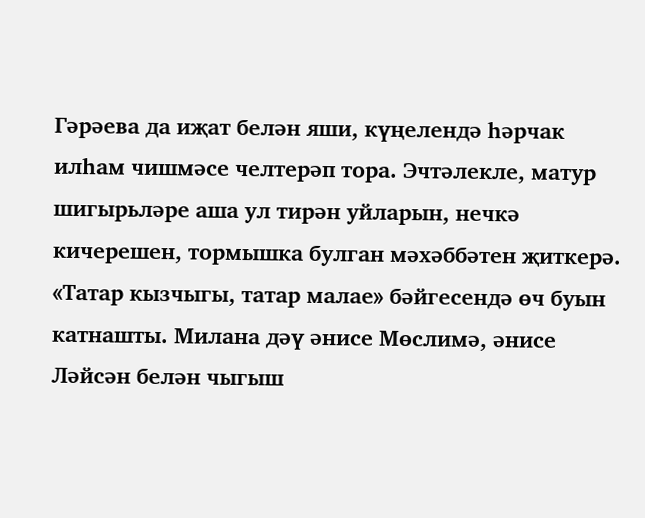Гәрәева да иҗат белән яши, күңелендә һәрчак илһам чишмәсе челтерәп тора. Эчтәлекле, матур шигырьләре аша ул тирән уйларын, нечкә кичерешен, тормышка булган мәхәббәтен җиткерә. «Татар кызчыгы, татар малае» бәйгесендә өч буын катнашты. Милана дәү әнисе Мөслимә, әнисе Ләйсән белән чыгыш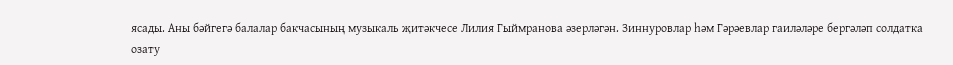ясады. Аны бәйгегә балалар бакчасының музыкаль җитәкчесе Лилия Гыймранова әзерләгән. Зиннуровлар һәм Гәрәевлар гаиләләре бергәләп солдатка озату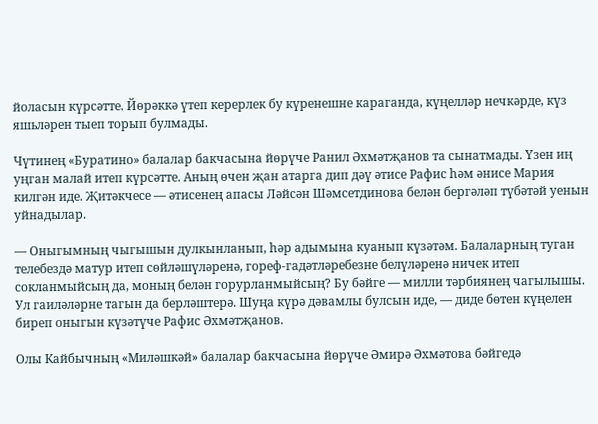йоласын күрсәтте. Йөрәккә үтеп керерлек бу күренешне караганда, күңелләр нечкәрде, күз яшьләрен тыеп торып булмады.

Чүтинең «Буратино» балалар бакчасына йөрүче Ранил Әхмәтҗанов та сынатмады. Үзен иң уңган малай итеп күрсәтте. Аның өчен җан атарга дип дәү әтисе Рафис һәм әнисе Мария килгән иде. Җитәкчесе — әтисенең апасы Ләйсән Шәмсетдинова белән бергәләп түбәтәй уенын уйнадылар.

— Оныгымның чыгышын дулкынланып, һәр адымына куанып күзәтәм. Балаларның туган телебездә матур итеп сөйләшүләренә, гореф-гадәтләребезне белүләренә ничек итеп сокланмыйсың да, моның белән горурланмыйсың? Бу бәйге — милли тәрбиянең чагылышы. Ул гаиләләрне тагын да берләштерә. Шуңа күрә дәвамлы булсын иде, — диде бөтен күңелен биреп оныгын күзәтүче Рафис Әхмәтҗанов.

Олы Кайбычның «Миләшкәй» балалар бакчасына йөрүче Әмирә Әхмәтова бәйгедә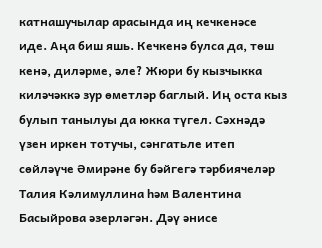катнашучылар арасында иң кечкенәсе иде. Аңа биш яшь. Кечкенә булса да, төш кенә, диләрме, әле? Жюри бу кызчыкка киләчәккә зур өметләр баглый. Иң оста кыз булып танылуы да юкка түгел. Сәхнәдә үзен иркен тотучы, сәнгатьле итеп сөйләүче Әмирәне бу бәйгегә тәрбиячеләр Талия Кәлимуллина һәм Валентина Басыйрова әзерләгән. Дәү әнисе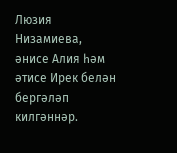Люзия Низамиева, әнисе Алия һәм әтисе Ирек белән бергәләп килгәннәр.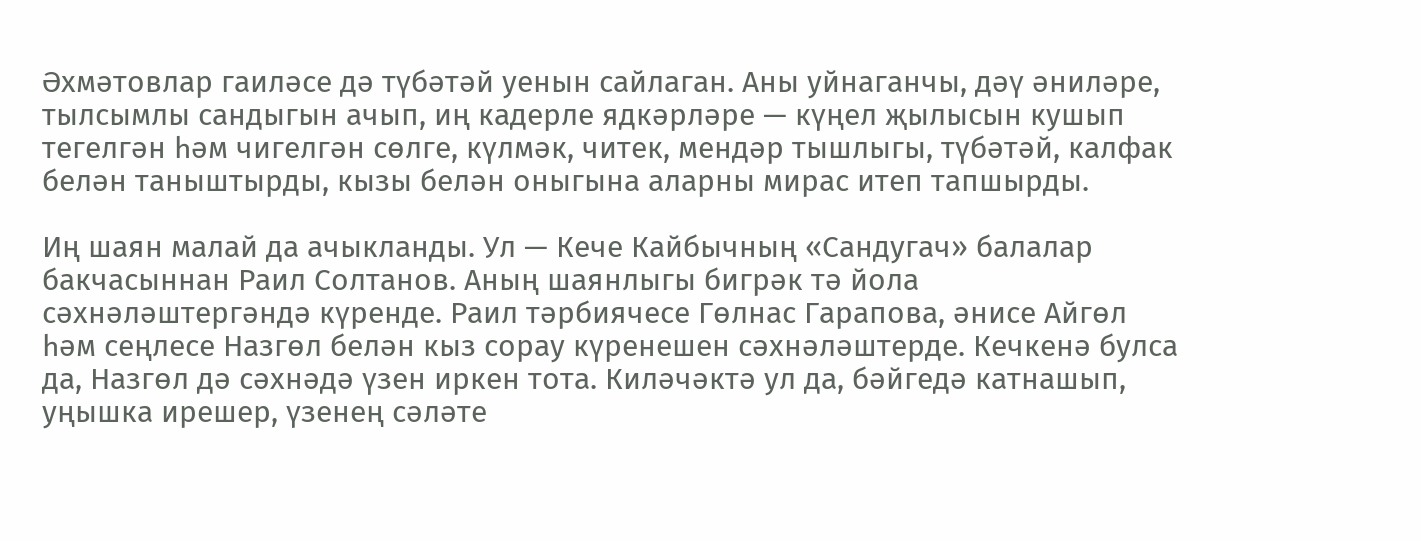Әхмәтовлар гаиләсе дә түбәтәй уенын сайлаган. Аны уйнаганчы, дәү әниләре, тылсымлы сандыгын ачып, иң кадерле ядкәрләре — күңел җылысын кушып тегелгән һәм чигелгән сөлге, күлмәк, читек, мендәр тышлыгы, түбәтәй, калфак белән таныштырды, кызы белән оныгына аларны мирас итеп тапшырды.

Иң шаян малай да ачыкланды. Ул — Кече Кайбычның «Сандугач» балалар бакчасыннан Раил Солтанов. Аның шаянлыгы бигрәк тә йола сәхнәләштергәндә күренде. Раил тәрбиячесе Гөлнас Гарапова, әнисе Айгөл һәм сеңлесе Назгөл белән кыз сорау күренешен сәхнәләштерде. Кечкенә булса да, Назгөл дә сәхнәдә үзен иркен тота. Киләчәктә ул да, бәйгедә катнашып, уңышка ирешер, үзенең сәләте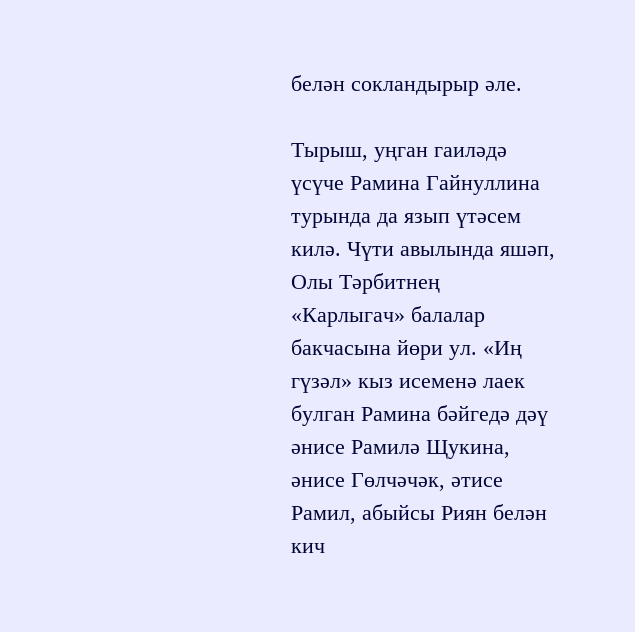белән сокландырыр әле.

Тырыш, уңган гаиләдә үсүче Рамина Гайнуллина турында да язып үтәсем килә. Чүти авылында яшәп, Олы Тәрбитнең «Карлыгач» балалар бакчасына йөри ул. «Иң гүзәл» кыз исеменә лаек булган Рамина бәйгедә дәү әнисе Рамилә Щукина, әнисе Гөлчәчәк, әтисе Рамил, абыйсы Риян белән кич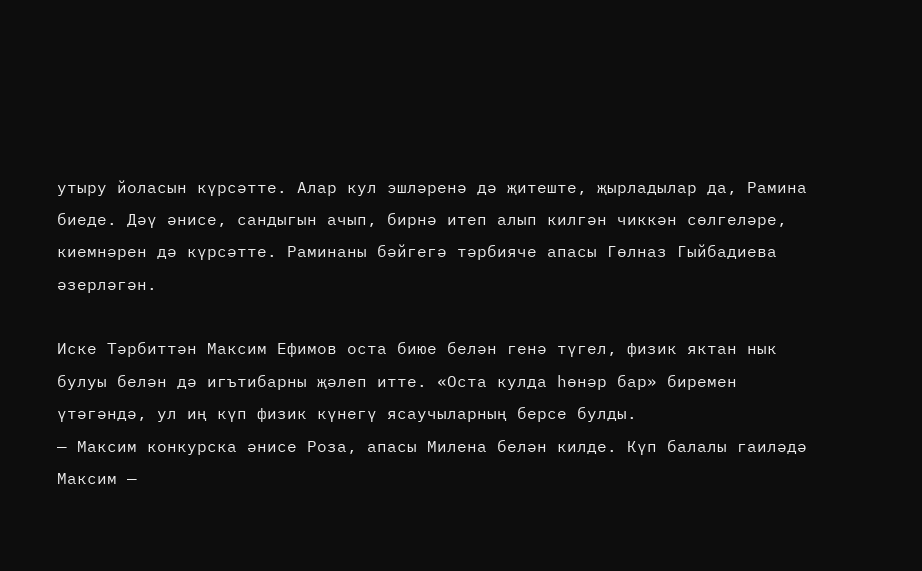утыру йоласын күрсәтте. Алар кул эшләренә дә җитеште, җырладылар да, Рамина биеде. Дәү әнисе, сандыгын ачып, бирнә итеп алып килгән чиккән сөлгеләре, киемнәрен дә күрсәтте. Раминаны бәйгегә тәрбияче апасы Гөлназ Гыйбадиева әзерләгән.

Иске Тәрбиттән Максим Ефимов оста биюе белән генә түгел, физик яктан нык булуы белән дә игътибарны җәлеп итте. «Оста кулда һөнәр бар» биремен үтәгәндә, ул иң күп физик күнегү ясаучыларның берсе булды.
— Максим конкурска әнисе Роза, апасы Милена белән килде. Күп балалы гаиләдә Максим —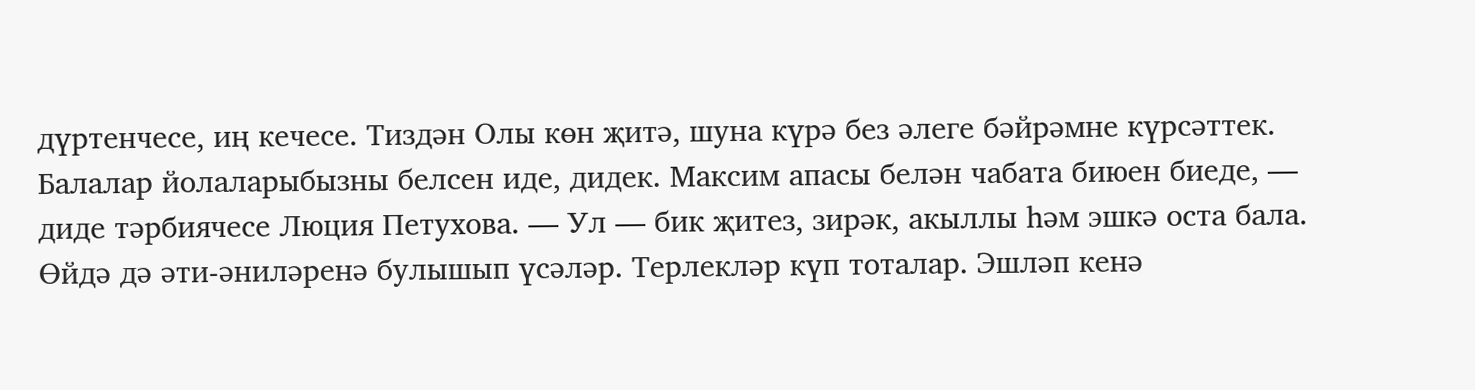дүртенчесе, иң кечесе. Тиздән Олы көн җитә, шуна күрә без әлеге бәйрәмне күрсәттек. Балалар йолаларыбызны белсен иде, дидек. Максим апасы белән чабата биюен биеде, — диде тәрбиячесе Люция Петухова. — Ул — бик җитез, зирәк, акыллы һәм эшкә оста бала. Өйдә дә әти-әниләренә булышып үсәләр. Терлекләр күп тоталар. Эшләп кенә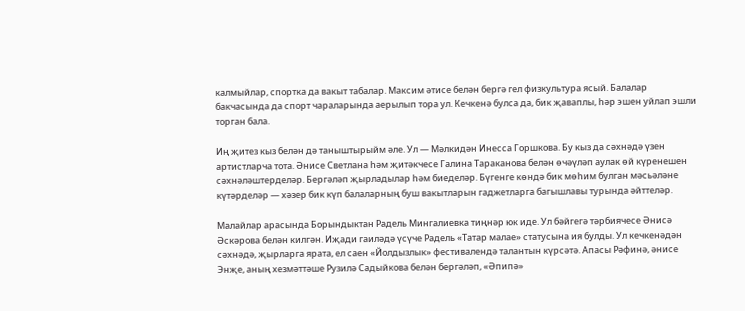калмыйлар, спортка да вакыт табалар. Максим әтисе белән бергә гел физкультура ясый. Балалар бакчасында да спорт чараларында аерылып тора ул. Кечкенә булса да, бик җаваплы, һәр эшен уйлап эшли торган бала.

Иң җитез кыз белән дә таныштырыйм әле. Ул — Мәлкидән Инесса Горшкова. Бу кыз да сәхнәдә үзен артистларча тота. Әнисе Светлана һәм җитәкчесе Галина Тараканова белән өчәүләп аулак өй күренешен сәхнәләштерделәр. Бергәләп җырладылар һәм биеделәр. Бүгенге көндә бик мөһим булган мәсьәләне күтәрделәр — хәзер бик күп балаларның буш вакытларын гаджетларга багышлавы турында әйттеләр.

Малайлар арасында Борындыктан Радель Мингалиевка тиңнәр юк иде. Ул бәйгегә тәрбиячесе Әнисә Әскәрова белән килгән. Иҗади гаиләдә үсүче Радель «Татар малае» статусына ия булды. Ул кечкенәдән сәхнәдә, җырларга ярата, ел саен «Йолдызлык» фестивалендә талантын күрсәтә. Апасы Рәфинә, әнисе Энҗе, аның хезмәттәше Рузилә Садыйкова белән бергәләп, «Әпипә»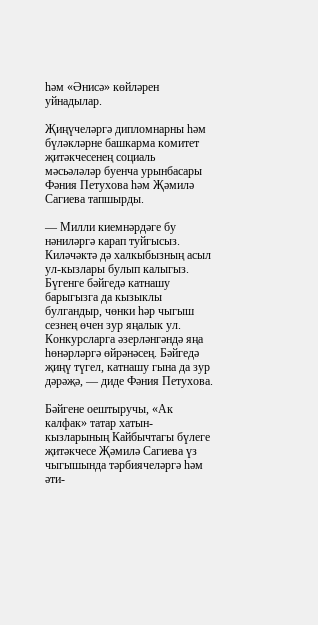һәм «Әнисә» көйләрен уйнадылар.

Җиңүчеләргә дипломнарны һәм бүләкләрне башкарма комитет җитәкчесенең социаль мәсьәләләр буенча урынбасары Фәния Петухова һәм Җәмилә Сагиева тапшырды.

— Милли киемнәрдәге бу нәниләргә карап туйгысыз. Киләчәктә дә халкыбызның асыл ул-кызлары булып калыгыз. Бүгенге бәйгедә катнашу барыгызга да кызыклы булгандыр, чөнки һәр чыгыш сезнең өчен зур яңалык ул. Конкурсларга әзерләнгәндә яңа һөнәрләргә өйрәнәсең. Бәйгедә җиңү түгел, катнашу гына да зур дәрәҗә, — диде Фәния Петухова.

Бәйгене оештыручы, «Ак калфак» татар хатын-кызларының Кайбычтагы бүлеге җитәкчесе Җәмилә Сагиева үз чыгышында тәрбиячеләргә һәм әти-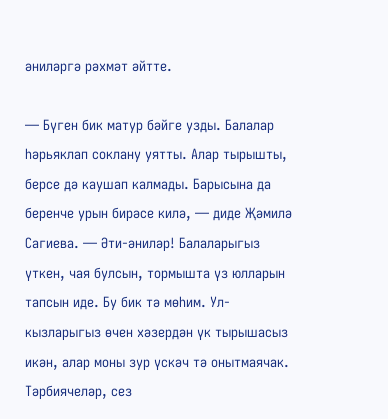әниләргә рәхмәт әйтте.

— Бүген бик матур бәйге узды. Балалар һәрьяклап соклану уятты. Алар тырышты, берсе дә каушап калмады. Барысына да беренче урын бирәсе килә, — диде Җәмилә Сагиева. — Әти-әниләр! Балаларыгыз үткен, чая булсын, тормышта үз юлларын тапсын иде. Бу бик тә мөһим. Ул-кызларыгыз өчен хәзердән үк тырышасыз икән, алар моны зур үскәч тә онытмаячак. Тәрбиячеләр, сез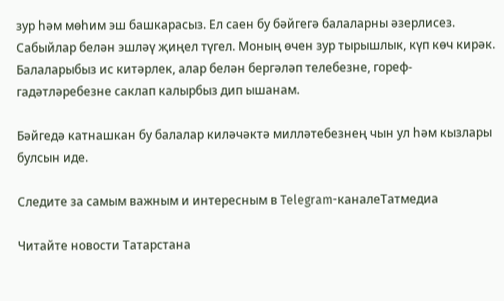зур һәм мөһим эш башкарасыз. Ел саен бу бәйгегә балаларны әзерлисез. Сабыйлар белән эшләү җиңел түгел. Моның өчен зур тырышлык, күп көч кирәк. Балаларыбыз ис китәрлек, алар белән бергәләп телебезне, гореф-гадәтләребезне саклап калырбыз дип ышанам.

Бәйгедә катнашкан бу балалар киләчәктә милләтебезнең чын ул һәм кызлары булсын иде.

Следите за самым важным и интересным в Telegram-каналеТатмедиа

Читайте новости Татарстана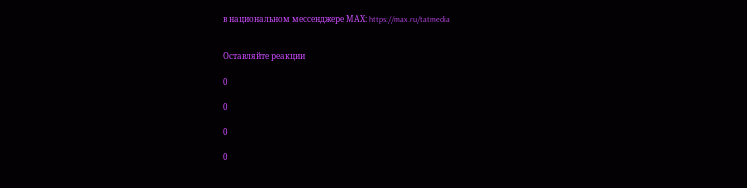в национальном мессенджере MАХ: https://max.ru/tatmedia


Оставляйте реакции

0

0

0

0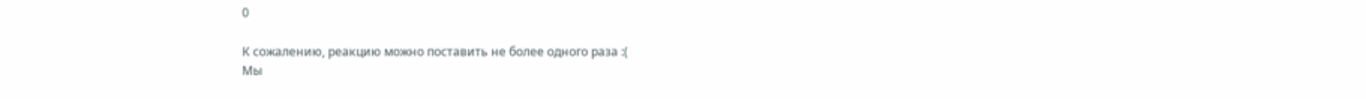0

К сожалению, реакцию можно поставить не более одного раза :(
Мы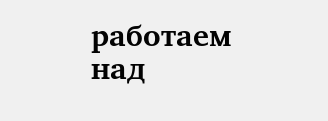работаем над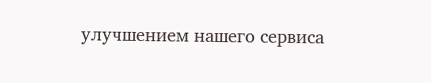улучшением нашего сервиса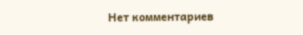Нет комментариев